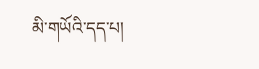མི་གཡོའི་དད་པ།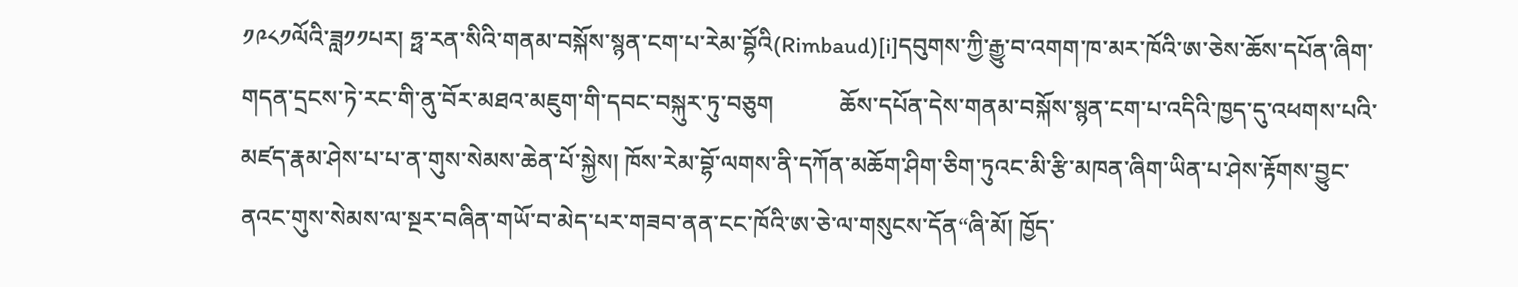༡༩༨༡ལོའི་ཟླ༡༡པར། ཧྥ་རན་སིའི་གནམ་བསྐོས་སྙན་ངག་པ་རེམ་བྷོའི(Rimbaud)[i]དབུགས་ཀྱི་རྒྱུ་བ་འགག་ཁ་མར་ཁོའི་ཨ་ཅེས་ཆོས་དཔོན་ཞིག་གདན་དྲངས་ཏེ་རང་གི་ནུ་བོར་མཐའ་མཇུག་གི་དབང་བསྐུར་ཏུ་བཅུག           ཆོས་དཔོན་དེས་གནམ་བསྐོས་སྙན་ངག་པ་འདིའི་ཁྱད་དུ་འཕགས་པའི་མཛད་རྣམ་ཤེས་པ་པ་ན་གུས་སེམས་ཆེན་པོ་སྐྱེས། ཁོས་རེམ་བྷོ་ལགས་ནི་དཀོན་མཆོག་ཤིག་ཅིག་ཏུའང་མི་རྩི་མཁན་ཞིག་ཡིན་པ་ཤེས་རྟོགས་བྱུང་ནའང་གུས་སེམས་ལ་སྔར་བཞིན་གཡོ་བ་མེད་པར་གཟབ་ནན་ངང་ཁོའི་ཨ་ཅེ་ལ་གསུངས་དོན“ཞི་མོ། ཁྱོད་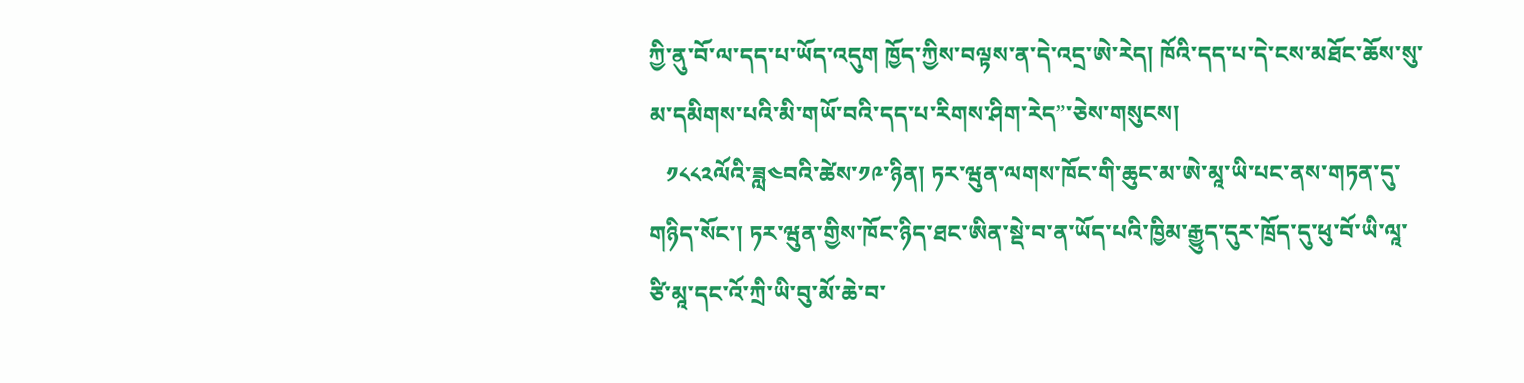ཀྱི་ནུ་བོ་ལ་དད་པ་ཡོད་འདུག ཁྱོད་ཀྱིས་བལྟས་ན་དེ་འདྲ་ཨེ་རེད། ཁོའི་དད་པ་དེ་ངས་མཐོང་ཆོས་སུ་མ་དམིགས་པའི་མི་གཡོ་བའི་དད་པ་རིགས་ཤིག་རེད”་ཅེས་གསུངས།
   ༡༨༨༢ལོའི་ཟླ༤བའི་ཚེས་༡༩་ཉིན། ཏར་ཝུན་ལགས་ཁོང་གི་ཆུང་མ་ཨེ་མཱ་ཡི་པང་ནས་གཏན་དུ་གཉིད་སོང་། ཏར་ཝུན་གྱིས་ཁོང་ཉིད་ཐང་ཨིན་སྡེ་བ་ན་ཡོད་པའི་ཁྱིམ་རྒྱུད་དུར་ཁྲོད་དུ་ཕུ་བོ་ཡི་ལཱ་ཙི་མཱ་དང་འོ་ཀྲི་ཡི་བུ་མོ་ཆེ་བ་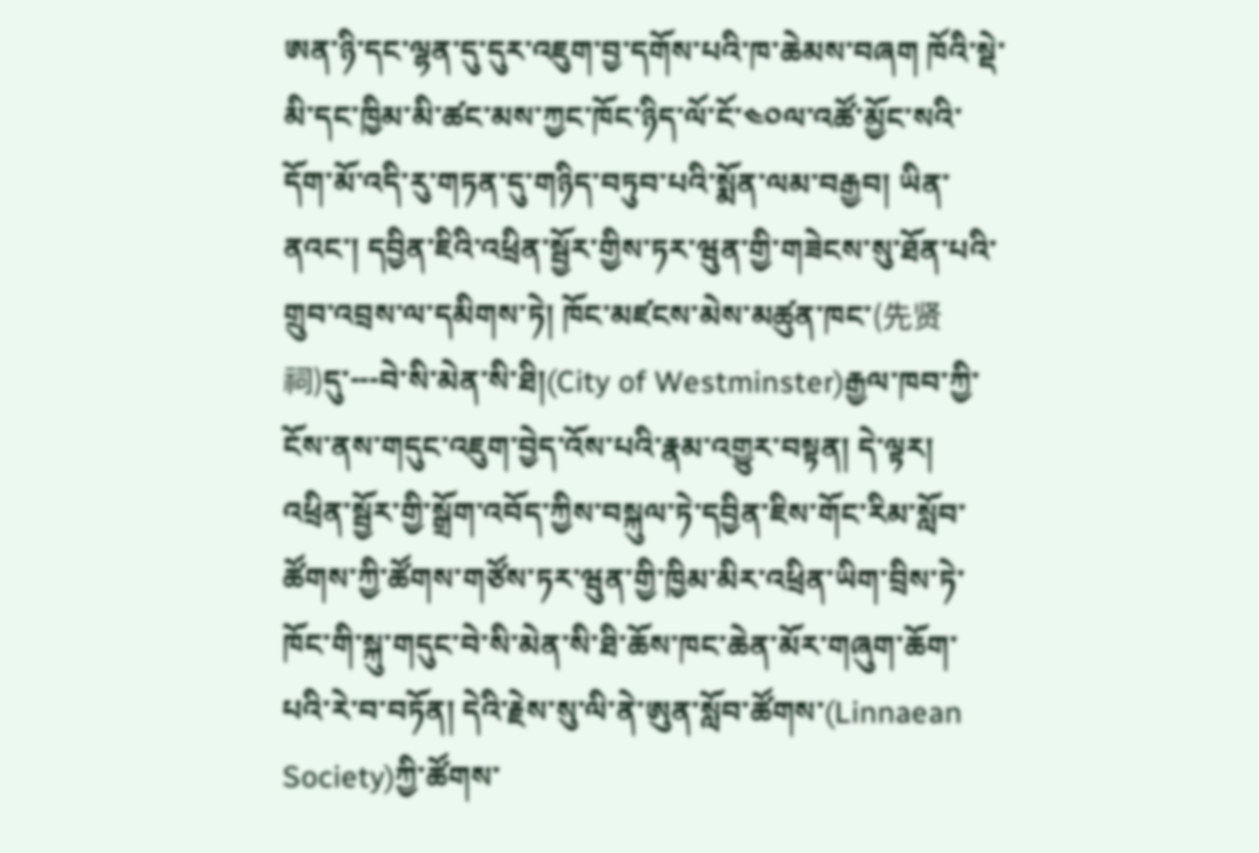ཨན་ཉི་དང་ལྷན་དུ་དུར་འཇུག་བྱ་དགོས་པའི་ཁ་ཆེམས་བཞག ཁོའི་སྡེ་མི་དང་ཁྱིམ་མི་ཚང་མས་ཀྱང་ཁོང་ཉིད་ལོ་ངོ་༤༠ལ་འཚོ་མྱོང་སའི་དོག་མོ་འདི་རུ་གཏན་དུ་གཉིད་བཏུབ་པའི་སྨོན་ལམ་བརྒྱབ། ཡིན་ནའང་། དབྱིན་ཇིའི་འཕྲིན་སྦྱོར་གྱིས་ཏར་ཝུན་གྱི་གཟེངས་སུ་ཐོན་པའི་གྲུབ་འབྲས་ལ་དམིགས་ཏེ། ཁོང་མཛངས་མེས་མཚུན་ཁང་(先贤祠)དུ་---བེ་སི་མེན་སི་ཐི།(City of Westminster)རྒྱལ་ཁབ་ཀྱི་ངོས་ནས་གདུང་འཇུག་བྱེད་འོས་པའི་རྣམ་འགྱུར་བསྟན། དེ་ལྟར། འཕྲིན་སྦྱོར་གྱི་སྒྲོག་འབོད་ཀྱིས་བསྐུལ་ཏེ་དབྱིན་ཇིས་གོང་རིམ་སློབ་ཚོགས་ཀྱི་ཚོགས་གཙོས་ཏར་ཝུན་གྱི་ཁྱིམ་མིར་འཕྲིན་ཡིག་བྲིས་ཏེ་ཁོང་གི་སྐུ་གདུང་བེ་སི་མེན་སི་ཐི་ཆོས་ཁང་ཆེན་མོར་གཞུག་ཆོག་པའི་རེ་བ་བཏོན། དེའི་རྗེས་སུ་ལི་ནེ་ཨུན་སློབ་ཚོགས་(Linnaean Society)ཀྱི་ཚོགས་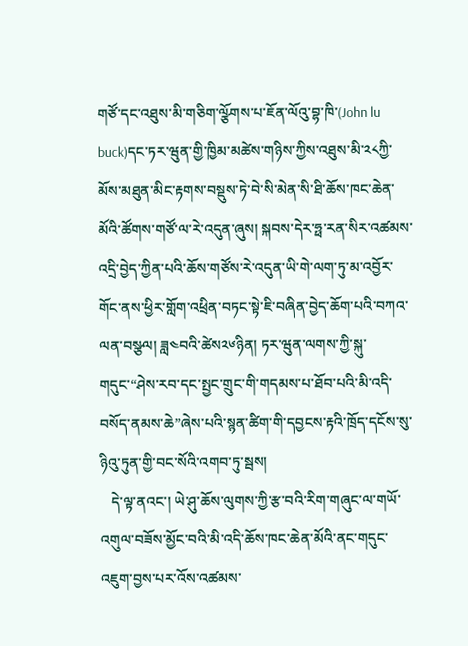གཙོ་དང་འཐུས་མི་གཅིག་ལྩོགས་པ་ཇོན་ལོའུ་བྷ་ཁི་(John lu buck)དང་ཏར་ཝུན་གྱི་ཁྱིམ་མཚེས་གཉིས་ཀྱིས་འཐུས་མི་༢༨ཀྱི་མོས་མཐུན་མིང་རྟགས་བསྡུས་ཏེ་བེ་སི་མེན་སི་ཐི་ཆོས་ཁང་ཆེན་མོའི་ཚོགས་གཙོ་ལ་རེ་འདུན་ཞུས། སྐབས་དེར་ཧྥ་རན་སིར་འཚམས་འདྲི་བྱེད་ཀྱིན་པའི་ཆོས་གཙོས་རེ་འདུན་ཡི་གེ་ལག་ཏུ་མ་འབྱོར་གོང་ནས་ཕྱིར་གློག་འཕྲིན་བཏང་སྟེ་ཇི་བཞིན་བྱེད་ཆོག་པའི་བཀའ་ལན་བསྩལ། ཟླ༤བའི་ཚེས༢༦ཉིན། ཏར་ཝུན་ལགས་ཀྱི་སྐུ་གདུང་“ཤེས་རབ་དང་སྤྱང་གྲུང་གི་གདམས་པ་ཐོབ་པའི་མི་འདི་བསོད་ནམས་ཆེ”ཞེས་པའི་སྙན་ཚིག་གི་དབྱངས་རྟའི་ཁྲོད་དངོས་སུ་ཉིའུ་ཏུན་གྱི་བང་སོའི་འགབ་ཏུ་སྦས།
   དེ་ལྟ་ནའང་། ཡེ་ཤུ་ཆོས་ལུགས་ཀྱི་རྩ་བའི་རིག་གཞུང་ལ་གཡོ་འགུལ་བཟོས་མྱོང་བའི་མི་འདི་ཆོས་ཁང་ཆེན་མོའི་ནང་གདུང་འཇུག་བྱས་པར་འོས་འཚམས་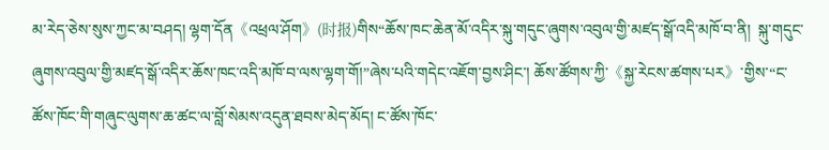མ་རེད་ཅེས་སུས་ཀྱང་མ་བཤད། ལྷག་དོན《འཕྲལ་ཤོག》(时报)གིས“ཆོས་ཁང་ཆེན་མོ་འདིར་སྐུ་གདུང་ཞུགས་འབུལ་གྱི་མཛད་སྒོ་འདི་མཁོ་བ་ནི།  སྐུ་གདུང་ཞུགས་འབུལ་གྱི་མཛད་སྒོ་འདིར་ཆོས་ཁང་འདི་མཁོ་བ་ལས་ལྷག་གོ།”ཞེས་པའི་གདེང་འཇོག་བྱས་ཤིང་། ཆོས་ཚོགས་ཀྱི་《སྐྱ་རེངས་ཚགས་པར》་གྱིས་“ང་ཚོས་ཁོང་གི་གཞུང་ལུགས་ཆ་ཚང་ལ་བློ་སེམས་འདུན་ཐབས་མེད་མོད། ང་ཚོས་ཁོང་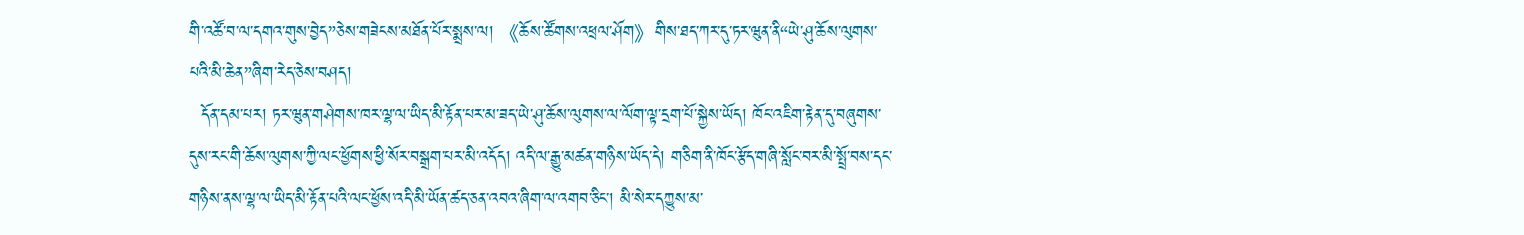གི་འཚོ་བ་ལ་དགའ་གུས་བྱེད”ཅེས་གཟེངས་མཐོན་པོར་སྨྲས་ལ། 《ཆོས་ཚོགས་འཕྲལ་ཤོག》གིས་ཐད་ཀར་དུ་ཏར་ཝུན་ནི“ཡེ་ཤུ་ཆོས་ལུགས་པའི་མི་ཆེན”ཞིག་རེད་ཅེས་བཤད།
  དོན་དམ་པར། ཏར་ཝུན་གཤེགས་ཁར་ལྷ་ལ་ཡིད་མི་རྟོན་པར་མ་ཟད་ཡེ་ཤུ་ཆོས་ལུགས་ལ་ལོག་ལྟ་དྲག་པོ་སྐྱེས་ཡོད། ཁོང་འཇིག་རྟེན་དུ་བཞུགས་དུས་རང་གི་ཆོས་ལུགས་ཀྱི་ལང་ཕྱོགས་ཕྱི་སོར་བསྒྲག་པར་མི་འདོད། འདི་ལ་རྒྱུ་མཚན་གཉིས་ཡོད་དེ། གཅིག་ནི་ཁོང་རྩོད་གཞི་སློང་བར་མི་སྤྲོ་བས་དང་གཉིས་ནས་ལྷ་ལ་ཡིད་མི་རྟོན་པའི་ལང་ཕྱོས་འདི་མི་ཡོན་ཚད་ཅན་འབའ་ཞིག་ལ་འགབ་ཅིང་། མི་སེར་དཀྱུས་མ་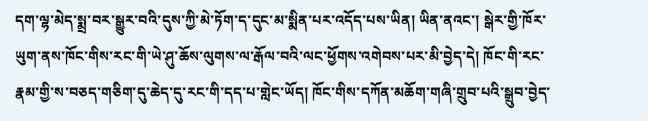དག་ལྷ་མེད་སྨྲ་བར་སྒྱུར་བའི་དུས་ཀྱི་མེ་ཏོག་ད་དུང་མ་སྨིན་པར་འདོད་པས་ཡིན། ཡིན་ནའང་། སྒེར་གྱི་ཁོར་ཡུག་ནས་ཁོང་གིས་རང་གི་ཡེ་ཤུ་ཆོས་ལུགས་ལ་རྒོལ་བའི་ལང་ཕྱོགས་འགེབས་པར་མི་བྱེད་དེ། ཁོང་གི་རང་རྣམ་གྱི་ས་བཅད་གཅིག་དུ་ཆེད་དུ་རང་གི་དད་པ་གླེང་ཡོད། ཁོང་གིས་དཀོན་མཆོག་གཞི་གྲུབ་པའི་སྒྲུབ་བྱེད་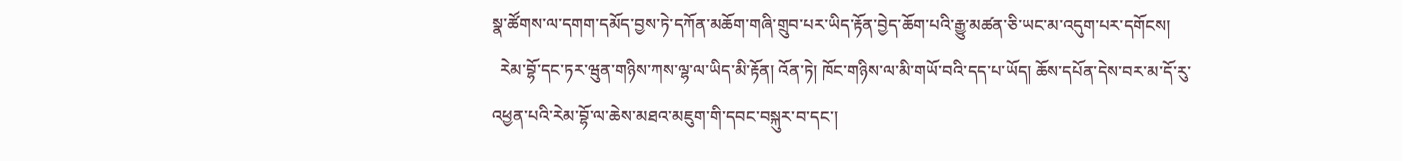སྣ་ཚོགས་ལ་དགག་དམོད་བྱས་ཏེ་དཀོན་མཆོག་གཞི་གྲུབ་པར་ཡིད་རྟོན་བྱེད་ཆོག་པའི་རྒྱུ་མཚན་ཅི་ཡང་མ་འདུག་པར་དགོངས།
  རེམ་བྷོ་དང་ཏར་ཝུན་གཉིས་ཀས་ལྷ་ལ་ཡིད་མི་རྟོན། འོན་ཏེ། ཁོང་གཉིས་ལ་མི་གཡོ་བའི་དད་པ་ཡོད། ཆོས་དཔོན་དེས་བར་མ་དོ་རུ་འཕྱན་པའི་རེམ་བྷོ་ལ་ཆེས་མཐའ་མཇུག་གི་དབང་བསྐུར་བ་དང་།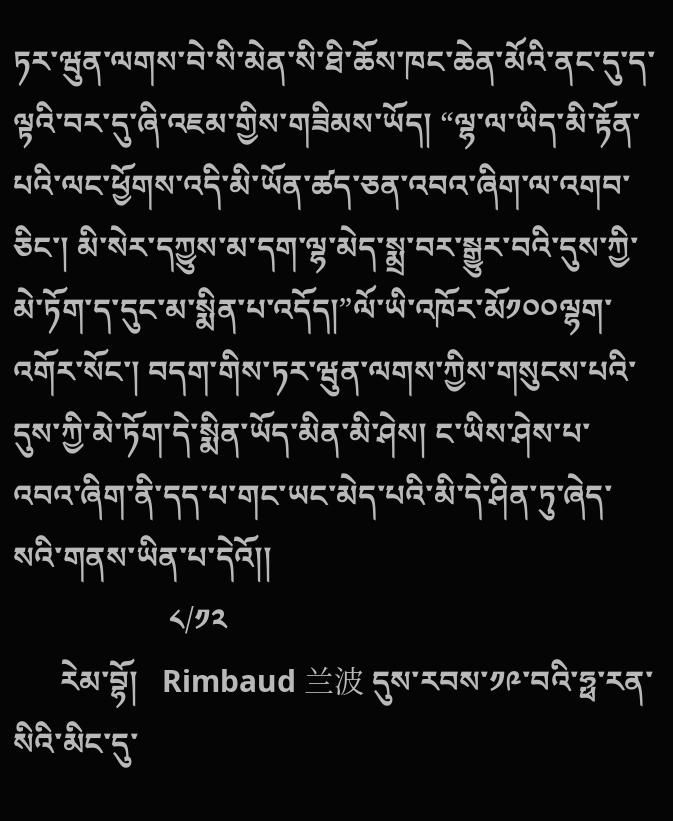ཏར་ཝུན་ལགས་བེ་སི་མེན་སི་ཐི་ཆོས་ཁང་ཆེན་མོའི་ནང་དུ་ད་ལྟའི་བར་དུ་ཞི་འཇམ་གྱིས་གཟིམས་ཡོད། “ལྷ་ལ་ཡིད་མི་རྟོན་པའི་ལང་ཕྱོགས་འདི་མི་ཡོན་ཚད་ཅན་འབའ་ཞིག་ལ་འགབ་ཅིང་། མི་སེར་དཀྱུས་མ་དག་ལྷ་མེད་སྨྲ་བར་སྒྱུར་བའི་དུས་ཀྱི་མེ་ཏོག་ད་དུང་མ་སྨིན་པ་འདོད།”ལོ་ཡི་འཁོར་མོ༡༠༠ལྷག་འགོར་སོང་། བདག་གིས་ཏར་ཝུན་ལགས་ཀྱིས་གསུངས་པའི་དུས་ཀྱི་མེ་ཏོག་དེ་སྨིན་ཡོད་མིན་མི་ཤེས། ང་ཡིས་ཤེས་པ་འབའ་ཞིག་ནི་དད་པ་གང་ཡང་མེད་པའི་མི་དེ་ཤིན་ཏུ་ཞེད་སའི་གནས་ཡིན་པ་དེའོ།།
                    ༨/༡༢
      རེམ་བྷོ།   Rimbaud 兰波 དུས་རབས་༡༩་བའི་ཧྥ་རན་སིའི་མིང་དུ་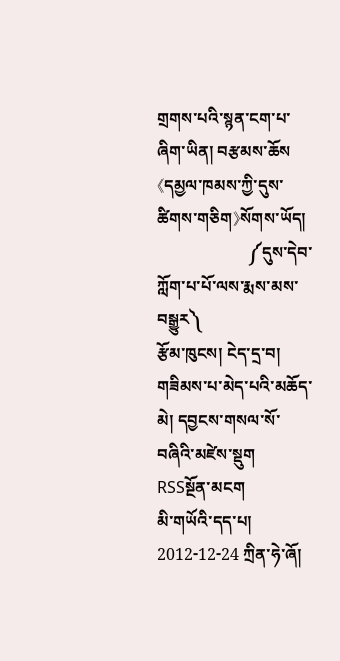གྲགས་པའི་སྙན་ངག་པ་ཞིག་ཡིན། བརྩམས་ཆོས《དམྱལ་ཁམས་ཀྱི་དུས་ཚིགས་གཅིག》སོགས་ཡོད།
                      ༼དུས་དེབ་ཀློག་པ་པོ་ལས་རྨས་མས་བསྒྱུར༽
རྩོམ་ཁུངས། ངེད་དྲ་བ།
གཟིམས་པ་མེད་པའི་མཆོད་མེ། དབྱངས་གསལ་སོ་བཞིའི་མཛེས་སྡུག  RSSསྔོན་མངག
མི་གཡོའི་དད་པ།
2012-12-24 ཀྲིན་ཧེ་ཞོ།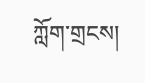ཀློག་གྲངས།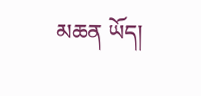མཆན ཡོད།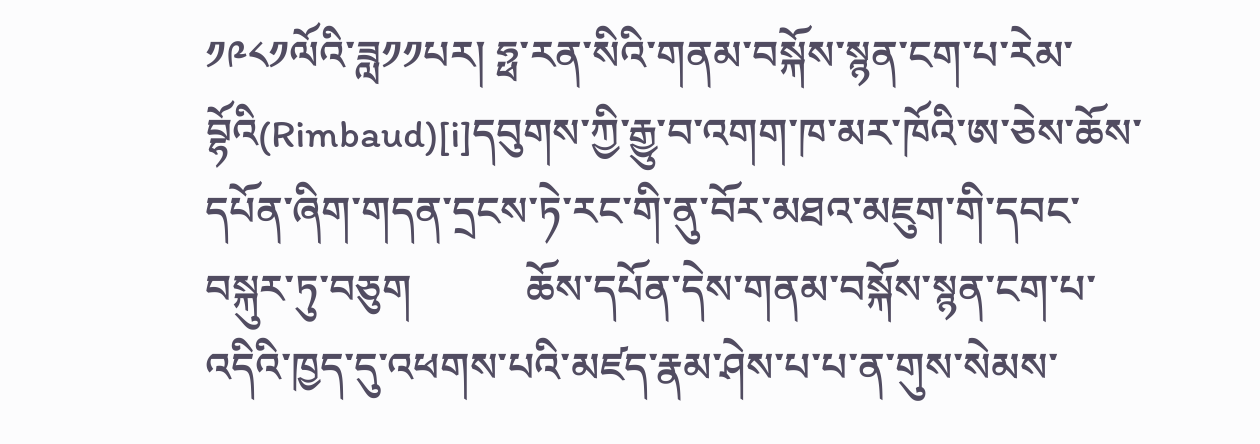༡༩༨༡ལོའི་ཟླ༡༡པར། ཧྥ་རན་སིའི་གནམ་བསྐོས་སྙན་ངག་པ་རེམ་བྷོའི(Rimbaud)[i]དབུགས་ཀྱི་རྒྱུ་བ་འགག་ཁ་མར་ཁོའི་ཨ་ཅེས་ཆོས་དཔོན་ཞིག་གདན་དྲངས་ཏེ་རང་གི་ནུ་བོར་མཐའ་མཇུག་གི་དབང་བསྐུར་ཏུ་བཅུག           ཆོས་དཔོན་དེས་གནམ་བསྐོས་སྙན་ངག་པ་འདིའི་ཁྱད་དུ་འཕགས་པའི་མཛད་རྣམ་ཤེས་པ་པ་ན་གུས་སེམས་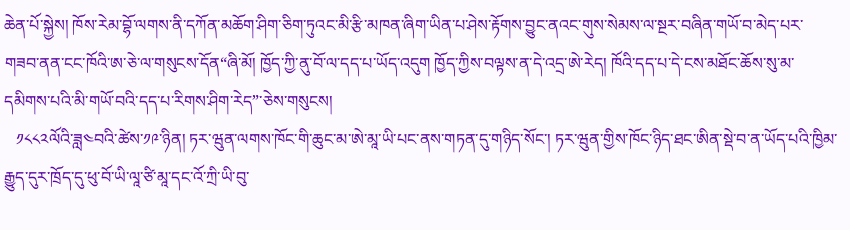ཆེན་པོ་སྐྱེས། ཁོས་རེམ་བྷོ་ལགས་ནི་དཀོན་མཆོག་ཤིག་ཅིག་ཏུའང་མི་རྩི་མཁན་ཞིག་ཡིན་པ་ཤེས་རྟོགས་བྱུང་ནའང་གུས་སེམས་ལ་སྔར་བཞིན་གཡོ་བ་མེད་པར་གཟབ་ནན་ངང་ཁོའི་ཨ་ཅེ་ལ་གསུངས་དོན“ཞི་མོ། ཁྱོད་ཀྱི་ནུ་བོ་ལ་དད་པ་ཡོད་འདུག ཁྱོད་ཀྱིས་བལྟས་ན་དེ་འདྲ་ཨེ་རེད། ཁོའི་དད་པ་དེ་ངས་མཐོང་ཆོས་སུ་མ་དམིགས་པའི་མི་གཡོ་བའི་དད་པ་རིགས་ཤིག་རེད”་ཅེས་གསུངས།
   ༡༨༨༢ལོའི་ཟླ༤བའི་ཚེས་༡༩་ཉིན། ཏར་ཝུན་ལགས་ཁོང་གི་ཆུང་མ་ཨེ་མཱ་ཡི་པང་ནས་གཏན་དུ་གཉིད་སོང་། ཏར་ཝུན་གྱིས་ཁོང་ཉིད་ཐང་ཨིན་སྡེ་བ་ན་ཡོད་པའི་ཁྱིམ་རྒྱུད་དུར་ཁྲོད་དུ་ཕུ་བོ་ཡི་ལཱ་ཙི་མཱ་དང་འོ་ཀྲི་ཡི་བུ་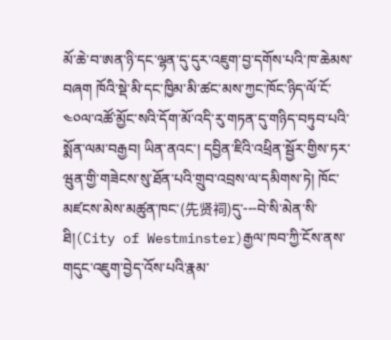མོ་ཆེ་བ་ཨན་ཉི་དང་ལྷན་དུ་དུར་འཇུག་བྱ་དགོས་པའི་ཁ་ཆེམས་བཞག ཁོའི་སྡེ་མི་དང་ཁྱིམ་མི་ཚང་མས་ཀྱང་ཁོང་ཉིད་ལོ་ངོ་༤༠ལ་འཚོ་མྱོང་སའི་དོག་མོ་འདི་རུ་གཏན་དུ་གཉིད་བཏུབ་པའི་སྨོན་ལམ་བརྒྱབ། ཡིན་ནའང་། དབྱིན་ཇིའི་འཕྲིན་སྦྱོར་གྱིས་ཏར་ཝུན་གྱི་གཟེངས་སུ་ཐོན་པའི་གྲུབ་འབྲས་ལ་དམིགས་ཏེ། ཁོང་མཛངས་མེས་མཚུན་ཁང་(先贤祠)དུ་---བེ་སི་མེན་སི་ཐི།(City of Westminster)རྒྱལ་ཁབ་ཀྱི་ངོས་ནས་གདུང་འཇུག་བྱེད་འོས་པའི་རྣམ་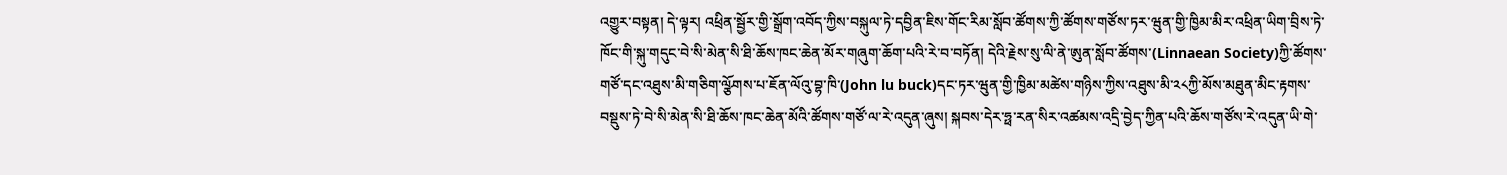འགྱུར་བསྟན། དེ་ལྟར། འཕྲིན་སྦྱོར་གྱི་སྒྲོག་འབོད་ཀྱིས་བསྐུལ་ཏེ་དབྱིན་ཇིས་གོང་རིམ་སློབ་ཚོགས་ཀྱི་ཚོགས་གཙོས་ཏར་ཝུན་གྱི་ཁྱིམ་མིར་འཕྲིན་ཡིག་བྲིས་ཏེ་ཁོང་གི་སྐུ་གདུང་བེ་སི་མེན་སི་ཐི་ཆོས་ཁང་ཆེན་མོར་གཞུག་ཆོག་པའི་རེ་བ་བཏོན། དེའི་རྗེས་སུ་ལི་ནེ་ཨུན་སློབ་ཚོགས་(Linnaean Society)ཀྱི་ཚོགས་གཙོ་དང་འཐུས་མི་གཅིག་ལྩོགས་པ་ཇོན་ལོའུ་བྷ་ཁི་(John lu buck)དང་ཏར་ཝུན་གྱི་ཁྱིམ་མཚེས་གཉིས་ཀྱིས་འཐུས་མི་༢༨ཀྱི་མོས་མཐུན་མིང་རྟགས་བསྡུས་ཏེ་བེ་སི་མེན་སི་ཐི་ཆོས་ཁང་ཆེན་མོའི་ཚོགས་གཙོ་ལ་རེ་འདུན་ཞུས། སྐབས་དེར་ཧྥ་རན་སིར་འཚམས་འདྲི་བྱེད་ཀྱིན་པའི་ཆོས་གཙོས་རེ་འདུན་ཡི་གེ་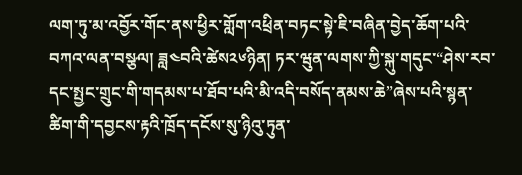ལག་ཏུ་མ་འབྱོར་གོང་ནས་ཕྱིར་གློག་འཕྲིན་བཏང་སྟེ་ཇི་བཞིན་བྱེད་ཆོག་པའི་བཀའ་ལན་བསྩལ། ཟླ༤བའི་ཚེས༢༦ཉིན། ཏར་ཝུན་ལགས་ཀྱི་སྐུ་གདུང་“ཤེས་རབ་དང་སྤྱང་གྲུང་གི་གདམས་པ་ཐོབ་པའི་མི་འདི་བསོད་ནམས་ཆེ”ཞེས་པའི་སྙན་ཚིག་གི་དབྱངས་རྟའི་ཁྲོད་དངོས་སུ་ཉིའུ་ཏུན་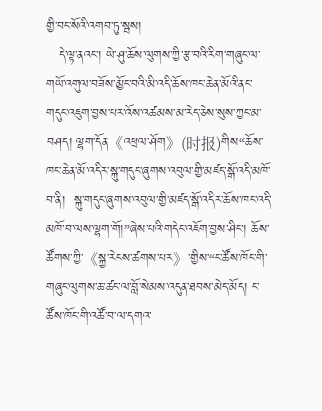གྱི་བང་སོའི་འགབ་ཏུ་སྦས།
   དེ་ལྟ་ནའང་། ཡེ་ཤུ་ཆོས་ལུགས་ཀྱི་རྩ་བའི་རིག་གཞུང་ལ་གཡོ་འགུལ་བཟོས་མྱོང་བའི་མི་འདི་ཆོས་ཁང་ཆེན་མོའི་ནང་གདུང་འཇུག་བྱས་པར་འོས་འཚམས་མ་རེད་ཅེས་སུས་ཀྱང་མ་བཤད། ལྷག་དོན《འཕྲལ་ཤོག》(时报)གིས“ཆོས་ཁང་ཆེན་མོ་འདིར་སྐུ་གདུང་ཞུགས་འབུལ་གྱི་མཛད་སྒོ་འདི་མཁོ་བ་ནི།  སྐུ་གདུང་ཞུགས་འབུལ་གྱི་མཛད་སྒོ་འདིར་ཆོས་ཁང་འདི་མཁོ་བ་ལས་ལྷག་གོ།”ཞེས་པའི་གདེང་འཇོག་བྱས་ཤིང་། ཆོས་ཚོགས་ཀྱི་《སྐྱ་རེངས་ཚགས་པར》་གྱིས་“ང་ཚོས་ཁོང་གི་གཞུང་ལུགས་ཆ་ཚང་ལ་བློ་སེམས་འདུན་ཐབས་མེད་མོད། ང་ཚོས་ཁོང་གི་འཚོ་བ་ལ་དགའ་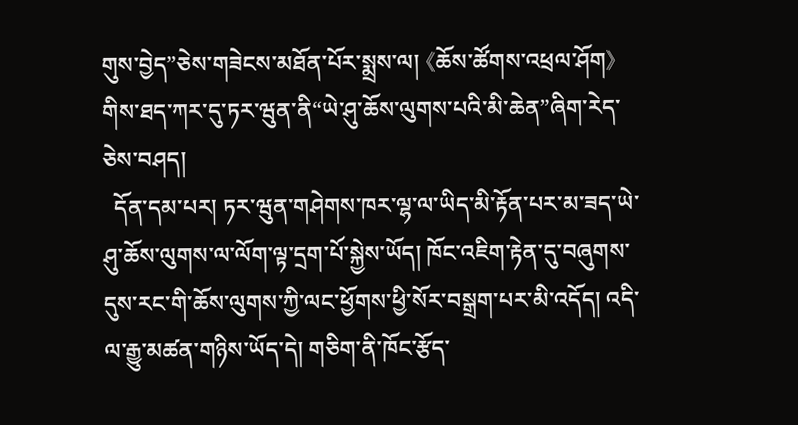གུས་བྱེད”ཅེས་གཟེངས་མཐོན་པོར་སྨྲས་ལ། 《ཆོས་ཚོགས་འཕྲལ་ཤོག》གིས་ཐད་ཀར་དུ་ཏར་ཝུན་ནི“ཡེ་ཤུ་ཆོས་ལུགས་པའི་མི་ཆེན”ཞིག་རེད་ཅེས་བཤད།
  དོན་དམ་པར། ཏར་ཝུན་གཤེགས་ཁར་ལྷ་ལ་ཡིད་མི་རྟོན་པར་མ་ཟད་ཡེ་ཤུ་ཆོས་ལུགས་ལ་ལོག་ལྟ་དྲག་པོ་སྐྱེས་ཡོད། ཁོང་འཇིག་རྟེན་དུ་བཞུགས་དུས་རང་གི་ཆོས་ལུགས་ཀྱི་ལང་ཕྱོགས་ཕྱི་སོར་བསྒྲག་པར་མི་འདོད། འདི་ལ་རྒྱུ་མཚན་གཉིས་ཡོད་དེ། གཅིག་ནི་ཁོང་རྩོད་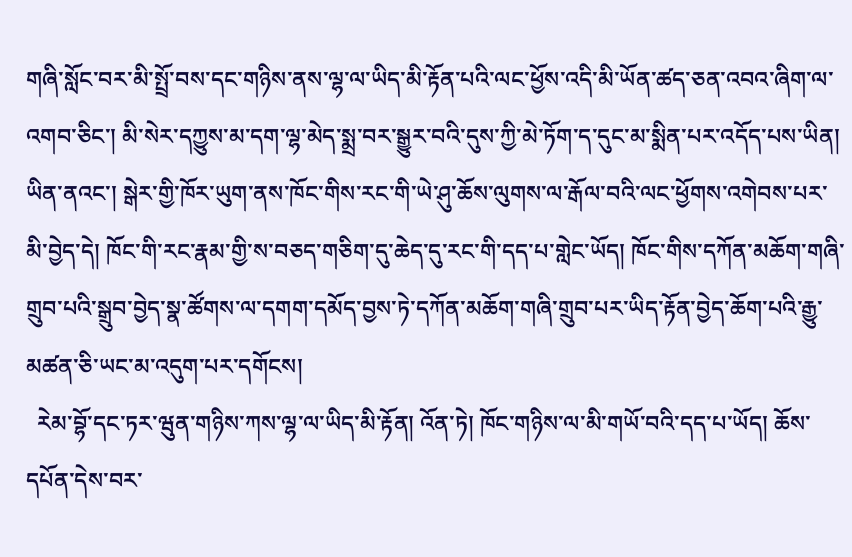གཞི་སློང་བར་མི་སྤྲོ་བས་དང་གཉིས་ནས་ལྷ་ལ་ཡིད་མི་རྟོན་པའི་ལང་ཕྱོས་འདི་མི་ཡོན་ཚད་ཅན་འབའ་ཞིག་ལ་འགབ་ཅིང་། མི་སེར་དཀྱུས་མ་དག་ལྷ་མེད་སྨྲ་བར་སྒྱུར་བའི་དུས་ཀྱི་མེ་ཏོག་ད་དུང་མ་སྨིན་པར་འདོད་པས་ཡིན། ཡིན་ནའང་། སྒེར་གྱི་ཁོར་ཡུག་ནས་ཁོང་གིས་རང་གི་ཡེ་ཤུ་ཆོས་ལུགས་ལ་རྒོལ་བའི་ལང་ཕྱོགས་འགེབས་པར་མི་བྱེད་དེ། ཁོང་གི་རང་རྣམ་གྱི་ས་བཅད་གཅིག་དུ་ཆེད་དུ་རང་གི་དད་པ་གླེང་ཡོད། ཁོང་གིས་དཀོན་མཆོག་གཞི་གྲུབ་པའི་སྒྲུབ་བྱེད་སྣ་ཚོགས་ལ་དགག་དམོད་བྱས་ཏེ་དཀོན་མཆོག་གཞི་གྲུབ་པར་ཡིད་རྟོན་བྱེད་ཆོག་པའི་རྒྱུ་མཚན་ཅི་ཡང་མ་འདུག་པར་དགོངས།
  རེམ་བྷོ་དང་ཏར་ཝུན་གཉིས་ཀས་ལྷ་ལ་ཡིད་མི་རྟོན། འོན་ཏེ། ཁོང་གཉིས་ལ་མི་གཡོ་བའི་དད་པ་ཡོད། ཆོས་དཔོན་དེས་བར་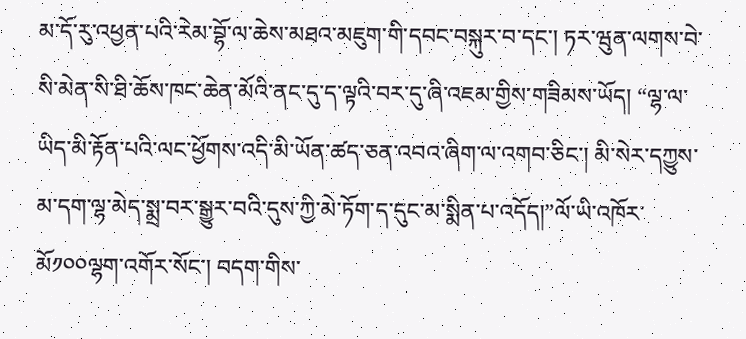མ་དོ་རུ་འཕྱན་པའི་རེམ་བྷོ་ལ་ཆེས་མཐའ་མཇུག་གི་དབང་བསྐུར་བ་དང་། ཏར་ཝུན་ལགས་བེ་སི་མེན་སི་ཐི་ཆོས་ཁང་ཆེན་མོའི་ནང་དུ་ད་ལྟའི་བར་དུ་ཞི་འཇམ་གྱིས་གཟིམས་ཡོད། “ལྷ་ལ་ཡིད་མི་རྟོན་པའི་ལང་ཕྱོགས་འདི་མི་ཡོན་ཚད་ཅན་འབའ་ཞིག་ལ་འགབ་ཅིང་། མི་སེར་དཀྱུས་མ་དག་ལྷ་མེད་སྨྲ་བར་སྒྱུར་བའི་དུས་ཀྱི་མེ་ཏོག་ད་དུང་མ་སྨིན་པ་འདོད།”ལོ་ཡི་འཁོར་མོ༡༠༠ལྷག་འགོར་སོང་། བདག་གིས་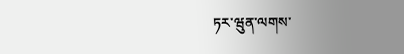ཏར་ཝུན་ལགས་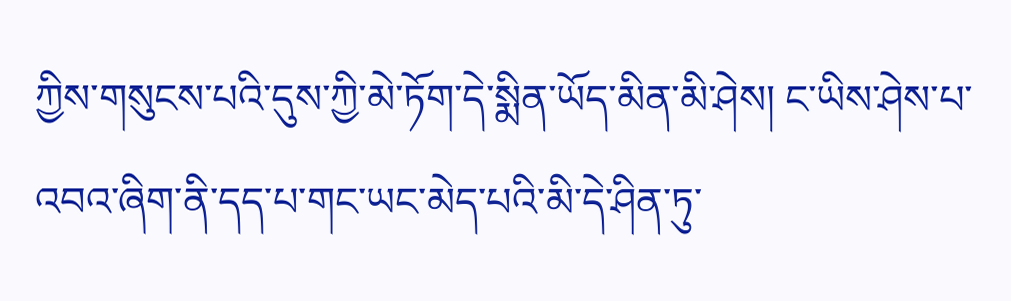ཀྱིས་གསུངས་པའི་དུས་ཀྱི་མེ་ཏོག་དེ་སྨིན་ཡོད་མིན་མི་ཤེས། ང་ཡིས་ཤེས་པ་འབའ་ཞིག་ནི་དད་པ་གང་ཡང་མེད་པའི་མི་དེ་ཤིན་ཏུ་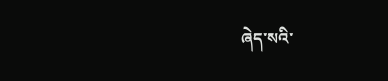ཞེད་སའི་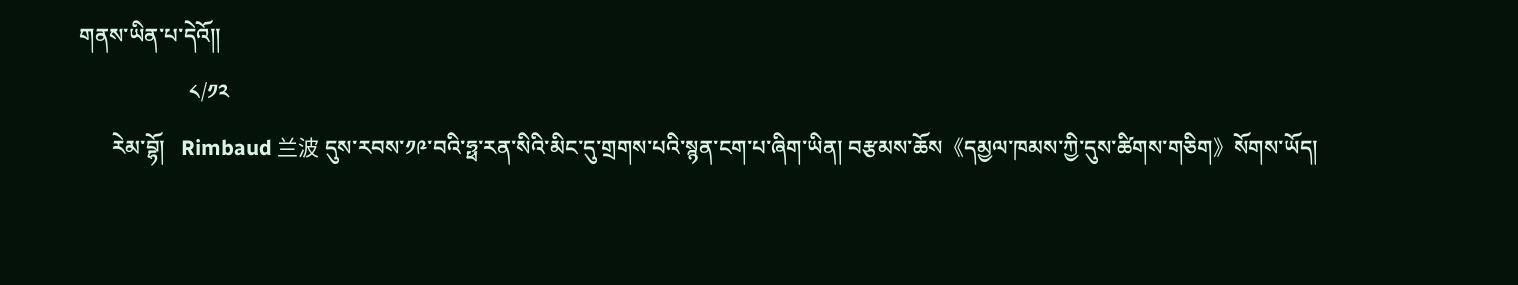གནས་ཡིན་པ་དེའོ།།
                    ༨/༡༢
      རེམ་བྷོ།   Rimbaud 兰波 དུས་རབས་༡༩་བའི་ཧྥ་རན་སིའི་མིང་དུ་གྲགས་པའི་སྙན་ངག་པ་ཞིག་ཡིན། བརྩམས་ཆོས《དམྱལ་ཁམས་ཀྱི་དུས་ཚིགས་གཅིག》སོགས་ཡོད།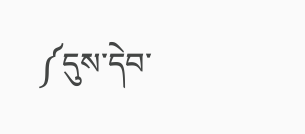༼དུས་དེབ་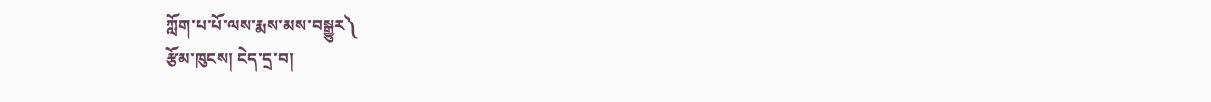ཀློག་པ་པོ་ལས་རྨས་མས་བསྒྱུར༽
རྩོམ་ཁུངས། ངེད་དྲ་བ།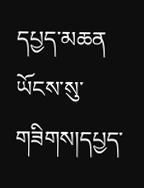དཔྱད་མཆན ཡོངས་སུ་གཟིགས།དཔྱད་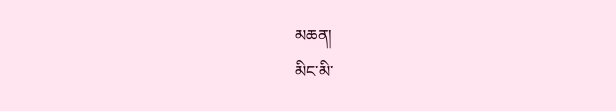མཆན།
མིང་མི་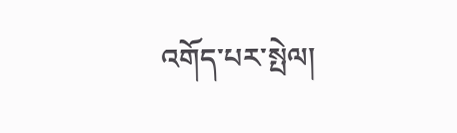འགོད་པར་སྤེལ།